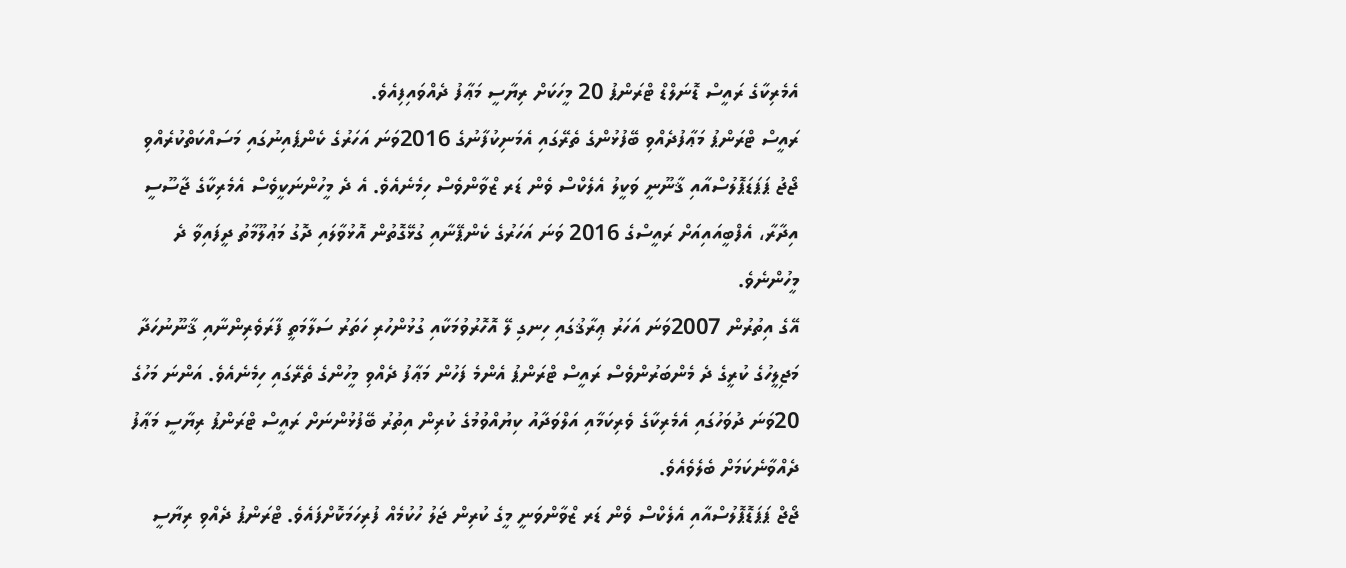އެމެރިކާގެ ރައީސް ޑޮނަލްޑް ޓްރަންޕު 20 މީހަކަށް ރިޔާސީ މަޢާފު ދެއްވައިފިއެވެ.
ރައީސް ޓްރަންޕު މަޢާފުދެއްވި ބޭފުޅުންގެ ތެރޭގައި އެމަނިކުފާނުގެ 2016ވަނަ އަހަރުގެ ކެންޕެއިނުގައި މަސައްކަތްކުރެއްވި ޖޯޖު ޕަޕަޑަޕޮލުސްއާއި ޤާނޫނީ ވަކީލު އެލެކްސް ވެން ޑަރ ޒްވާންވެސް ހިމެނެއެވެ. އެ ދެ މީހުންނަކީވެސް އެމެރިކާގެ ޖާސޫސީ އިދާރާ، އެފްބީއައިއަށް ރައީސްގެ 2016 ވަނަ އަހަރުގެ ކެންޕޭނާއި ގުޅޭގޮތުން އޮޅުވާލައި ދޮގު މަޢުލޫމާތު ދީފައިވާ ދެ މީހުންނެވެ.
އޭގެ އިތުރުން 2007ވަނަ އަހަރު ޢިރާޤުގައި ހިނގި ލޭ އޮހޮރުވުމަކާއި ގުޅުންހުރި ހަތަރު ސަލާމަތީ ފާރަވެރިންނާއި ޤާނޫނުހަދާ މަޖިލީހުގެ ކުރީގެ ދެ މެންބަރުންވެސް ރައީސް ޓްރަންޕު އެންމެ ފަހުން މަޢާފު ދެއްވި މީހުންގެ ތެރޭގައި ހިމެނެއެވެ. އަންނަ މަހުގެ 20ވަނަ ދުވަހުގައި އެމެރިކާގެ ވެރިކަމާއި އަލްވަދާއު ކިޔުއްވުމުގެ ކުރިން އިތުރު ބޭފުޅުންނަށް ރައީސް ޓްރަންޕު ރިޔާސީ މަޢާފު ދެއްވާނެކަމަށް ބެލެވެއެވެ.
ޖޯޖް ޕަޕަޑޮޕޮލުސްއާއި އެލެކްސް ވެން ޑަރ ޒްވާންވަނީ މީގެ ކުރިން ޖަލު ހުކުމެއް ފުރިހަމަކޮށްފައެވެ. ޓްރަންޕު ދެއްވި ރިޔާސީ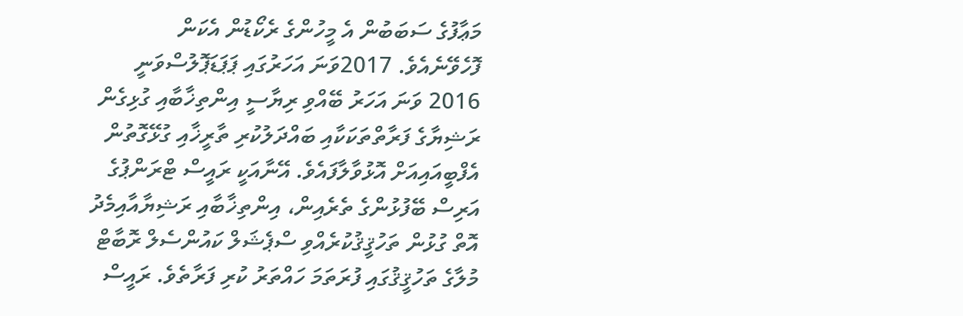މަޢާފުގެ ސަބަބުން އެ މީހުންގެ ރެކޯޑުން އެކަން ފޮހެވޭނެއެވެ. 2017ވަނަ އަހަރުގައި ޕަޕަޑަޕޮލުސްވަނީ 2016 ވަނަ އަހަރު ބޭއްވި ރިޔާސީ އިންތިޚާބާއި ގުޅިގެން ރަޝިޔާގެ ފަރާތްތަކަކާއި ބައްދަލުކުރި ތާރީޚާއި ގުޅޭގޮތުން އެފްބީއައިއަށް އޮޅުވާލާފައެވެ. އޭނާއަކީ ރައީސް ޓްރަންޕުގެ އަރިސް ބޭފުޅުންގެ ތެރެއިން، އިންތިޚާބާއި ރަޝިޔާއާއިމެދު އޮތް ގުޅުން ތަހުޤީޤުކުރެއްވި ސްޕެޝަލް ކައުންސެލް ރޮބާޓް މުލާގެ ތަހުޤީޤުގައި ފުރަތަމަ ހައްތަރު ކުރި ފަރާތެވެ. ރައީސް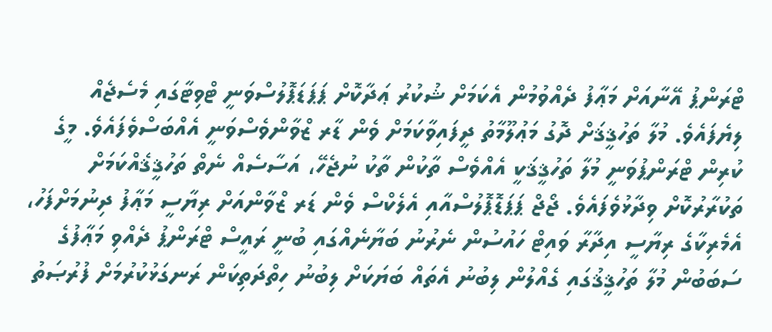ޓްރަންޕު އޭނާއަށް މަޢާފު ދެއްވުމުން އެކަމަށް ޝުކުރު ޢަދާކޮށް ޕަޕަޑަޕޮލުސްވަނީ ޓްވިޓާގައި މެސެޖެއް ލިޔެފައެވެ. މުލާ ތަހުޤީޤަށް ދޮގު މަޢުލޫމާތު ދީފައިވާކަމަށް ވެން ޑާރ ޒްވާންވެސްވަނީ އެއްބަސްވެފައެވެ. މީގެ ކުރިން ޓްރަންޕުވަނީ މުލާ ތަހުޤީޤަކީ އެއްވެސް ތާކުން ތާކު ނުޖެހޭ، އަސާސެއް ނެތް ތަހުޤީޤެއްކަމަށް ތަކުރާރުކޮށް ވިދާޅުވެފައެވެ. ޖޯޖް ޕަޕަޑޮޕޮލުސްއާއި އެލެކްސް ވެން ޑަރ ޒްވާންއަށް ރިޔާސީ މަޢާފު ދިނުމަށްފަހު، އެމެރިކާގެ ރިޔާސީ އިދާރާ ވައިޓް ހައުސުން ނެރުނު ބަޔާނެއްގައި ބުނީ ރައީސް ޓްރަންޕު ދެއްވި މަޢާފުގެ ސަބަބުން މުލާ ތަހުޤީޤުގައި ގެއްލުން ލިބުނު އެތައް ބަޔަކަށް ލިބުނު ހިތްދަތިކަން ރަނގަޅުކުރުމަށް ފުރުޞަތު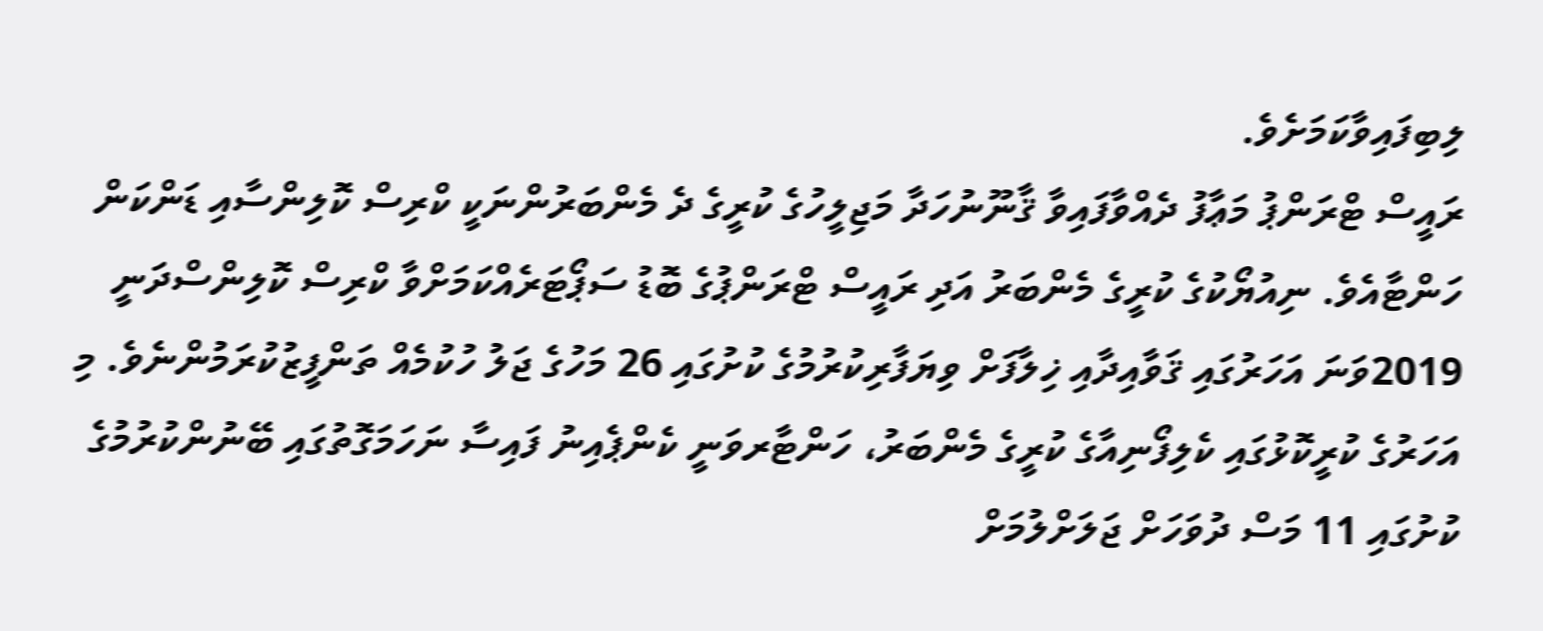ލިބިފައިވާކަމަށެވެ.
ރައީސް ޓްރަންޕު މަޢާފު ދެއްވާފައިވާ ޤާނޫނުހަދާ މަޖިލީހުގެ ކުރީގެ ދެ މެންބަރުންނަކީ ކްރިސް ކޮލިންސާއި ޑަންކަން ހަންޓާއެވެ. ނިއުޔޯކުގެ ކުރީގެ މެންބަރު އަދި ރައީސް ޓްރަންޕުގެ ބޮޑު ސަޕޯޓަރެއްކަމަށްވާ ކްރިސް ކޮލިންސްދަނީ 2019ވަނަ އަހަރުގައި ޤަވާއިދާއި ޚިލާފަށް ވިޔަފާރިކުރުމުގެ ކުށުގައި 26 މަހުގެ ޖަލު ހުކުމެއް ތަންފީޒުކުރަމުންނެވެ. މި އަހަރުގެ ކުރީކޮޅުގައި ކެލިފޯނިއާގެ ކުރީގެ މެންބަރު، ހަންޓާރވަނީ ކެންޕެއިނު ފައިސާ ނަހަމަގޮތުގައި ބޭނުންކުރުމުގެ ކުށުގައި 11 މަސް ދުވަހަށް ޖަލަށްލުމަށް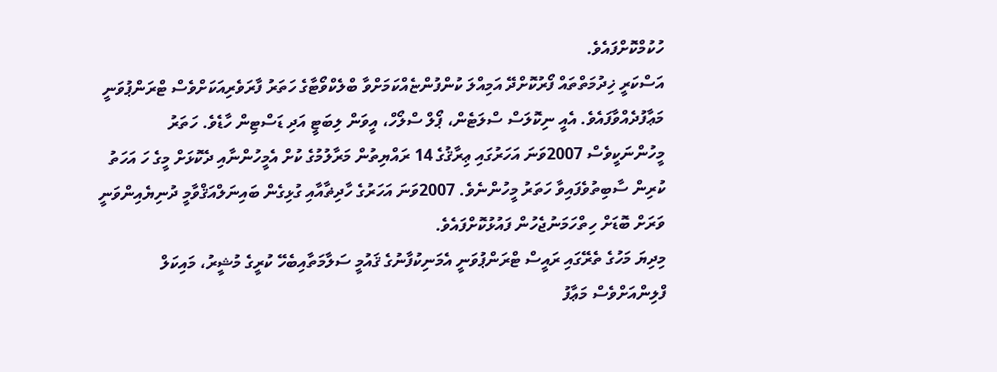ހުކުމްކޮށްފައެވެ.
އަސްކަރީ ޚިދުމަތްތައް ފޯރުކޮށްދޭ އަމިއްލަ ކުންފުންޏެއްކަމަށްވާ ބްލެކްވޯޓާގެ ހަތަރު ފާރަވެރިއަކަށްވެސް ޓްރަންޕުވަނީ މަޢާފުދެއްވާފައެވެ. އެއީ ނިކޮލަސް ސްލަޓެން، ޕޯލް ސްލޯހް، އީވަން ލިބަޓީ އަދި ޑަސްޓިން ހާޑެވެ. ހަތަރު މީހުންނަކީވެސް 2007ވަނަ އަހަރުގައި ޢިރާޤުގެ 14 ރައްޔިތުން މަރާލުމުގެ ކުށް އެމީހުންނާއި ދެކޮޅަށް މީގެ ހަ އަހަތު ކުރިން ސާބިތުވެފައިވާ ހަތަރު މީހުންނެވެ. 2007ވަނަ އަހަރުގެ ހާދިޡާއާއި ގުޅިގެން ބައިނަލްއަޤްވާމީ ދުނިޔެއިންވަނީ ވަރަށް ބޮޑަށް ހިތްހަމަނުޖެހުން ފައުޅުކޮށްފައެވެ.
މިދިޔަ މަހުގެ ތެރޭގައި ރައީސް ޓްރަންޕުވަނީ އެމަނިކުފާނުގެ ޤައުމީ ސަލާމަތާއިބެހޭ ކުރީގެ މުޝީރު، މައިކަލް ފްލިންއަށްވެސް މަޢާފު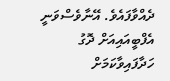ދެއްވާފައެވެ. އޭނާވެސްވަނީ އެފްބީއައިއަށް ދޮގު ހަދާފައިވާކަމަށް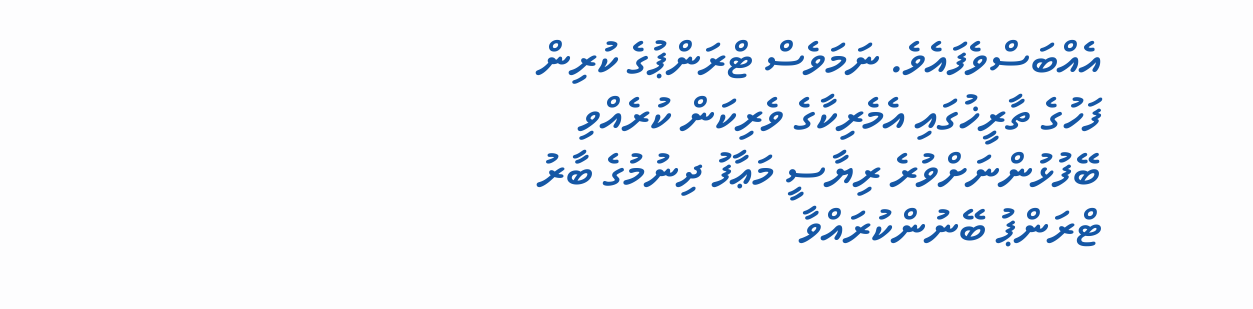އެއްބަސްވެފައެވެ. ނަމަވެސް ޓްރަންޕުގެ ކުރިން ފަހުގެ ތާރީޚުގައި އެމެރިކާގެ ވެރިކަން ކުރެއްވި ބޭފުޅުންނަށްވުރެ ރިޔާސީ މަޢާފު ދިނުމުގެ ބާރު ޓްރަންޕު ބޭނުންކުރައްވާ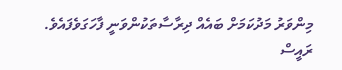މިންވަރު މަދުކަމަށް ބައެއް ދިރާސާތަކުންވަނީ ފާހަގަވެފައެވެ.
ރައީސް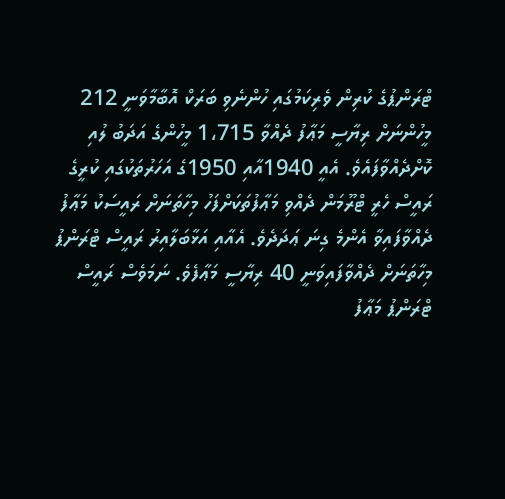ޓްރަންޕުގެ ކުރިން ވެރިކަމުގައި ހުންނެވި ބަރަކް އޮބާމާވަނީ 212 މީހުންނަށް ރިޔާސީ މަޢާފު ދެއްވާ 1،715 މީހުންގެ އަދަބު ލުއި ކޮށްދެއްވާފައެވެ. އެއީ 1940އާއި 1950ގެ އަހަރުތަކުގައި ކުރީގެ ރައީސް ހެރީ ޓްރޫމަން ދެއްވި މަޢާފުތަކަށްފަހު މިހާތަނަށް ރައީސަކު މަޢާފު ދެއްވާފައިވާ އެންމެ ގިނަ ޢަދަދެވެ. އެއާއި އަޅާބަލާއިރު ރައީސް ޓްރަންޕު މިހާތަނަށް ދެއްވާފައިވަނީ 40 ރިޔާސީ މަޢާފެވެ. ނަމަވެސް ރައީސް ޓްރަންޕު މަޢާފު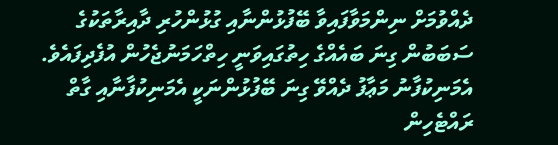ދެއްވުމަށް ނިންމަވާފައިވާ ބޭފުޅުންނާއި ގުޅުންހުރި ދާއިރާތަކުގެ ސަބަބުން ގިނަ ބައެއްގެ ހިތުގައިވަނީ ހިތްހަމަނުޖެހުން އުފެދިފައެވެ. އެމަނިކުފާނު މަޢާފު ދެއްވޭ ގިނަ ބޭފުޅުންނަކީ އެމަނިކުފާނާއި ގާތް ރައްޓެހިން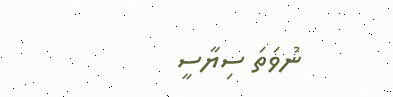ނުވަތަ ސިޔާސީ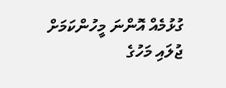ގުޅުމެއް އޮންނަ މީހުންކަމަށް ޖުލައި މަހުގެ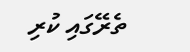ތެރޭގައި ކުރި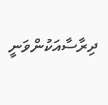ދިރާސާއަކުންވަނީ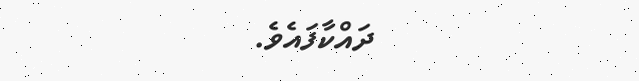ދައްކާފައެވެ.